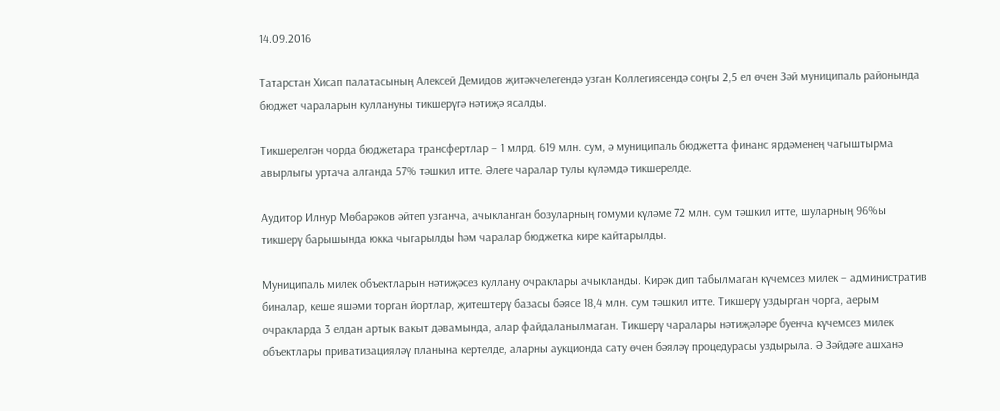14.09.2016

Татарстан Хисап палатасының Алексей Демидов җитәкчелегендә узган Коллегиясендә соңгы 2,5 ел өчен Зәй муниципаль районында бюджет чараларын куллануны тикшерүгә нәтиҗә ясалды.

Тикшерелгән чорда бюджетара трансфертлар – 1 млрд. 619 млн. сум, ә муниципаль бюджетта финанс ярдәменең чагыштырма авырлыгы уртача алганда 57% тәшкил итте. Әлеге чаралар тулы күләмдә тикшерелде.

Аудитор Илнур Мөбарәков әйтеп узганча, ачыкланган бозуларның гомуми күләме 72 млн. сум тәшкил итте, шуларның 96%ы тикшерү барышында юкка чыгарылды һәм чаралар бюджетка кире кайтарылды.

Муниципаль милек объектларын нәтиҗәсез куллану очраклары ачыкланды. Кирәк дип табылмаган күчемсез милек – административ биналар, кеше яшәми торган йортлар, җитештерү базасы бәясе 18,4 млн. сум тәшкил итте. Тикшерү уздырган чорга, аерым очракларда 3 елдан артык вакыт дәвамында, алар файдаланылмаган. Тикшерү чаралары нәтиҗәләре буенча күчемсез милек объектлары приватизацияләү планына кертелде, аларны аукционда сату өчен бәяләү процедурасы уздырыла. Ә Зәйдәге ашханә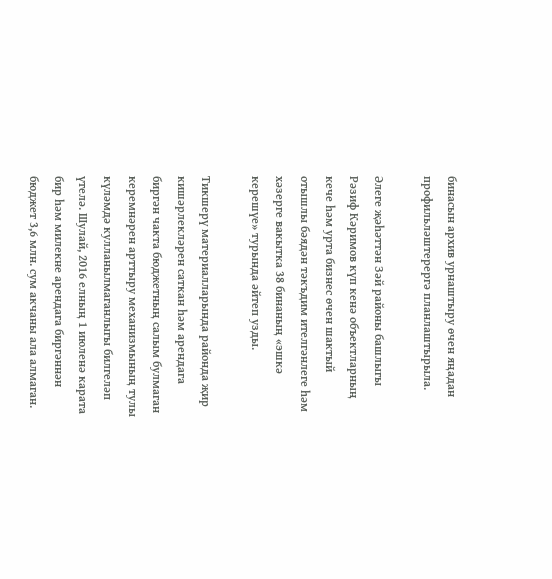бинасын архив урнаштыру өчен яңадан профильләштерергә планлаштырыла.

Әлеге җәһәттән Зәй районы башлыгы Рәзиф Кәримов күп кенә объектларның кече һәм урта бизнес өчен шактый отышлы бәядән тәкъдим ителгәнлеге һәм хәзерге вакытка 38 бинаның «эшкә керешүе» турында әйтеп узды.

Тикшерү материалларында районда җир кишәрлекләрен саткан һәм арендага биргән чакта бюджетның салым булмаган керемнәрен арттыру механизмының тулы күләмдә кулланылмаганлыгы билгеләп үтелә. Шулай, 2016 елның 1 июленә карата бир һәм милекне арендага биргәннән бюджет 3,6 млн. сум акчаны ала алмаган.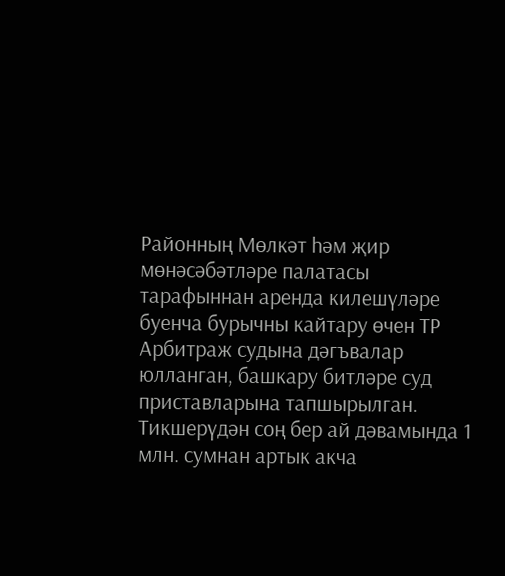Районның Мөлкәт һәм җир мөнәсәбәтләре палатасы тарафыннан аренда килешүләре буенча бурычны кайтару өчен ТР Арбитраж судына дәгъвалар юлланган, башкару битләре суд приставларына тапшырылган. Тикшерүдән соң бер ай дәвамында 1 млн. сумнан артык акча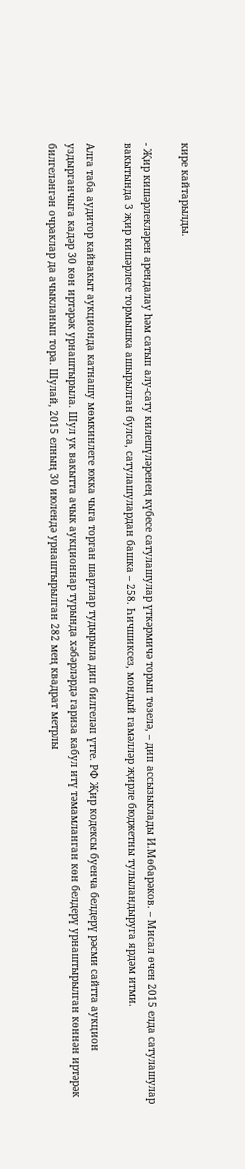кире кайтарылды.

- Җир кишәрлекләрен арендалау һәм сатып алу-сату килешүләренең күбесе сатулашулар үткәрмичә торып төзелә, – дип ассызыклады И.Мөбарәков. – Мисал өчен 2015 елда сатулашулар вакытында 3 җир кишәрлеге тормышка ашырылган булса, сатулашулардан башка – 258. Һичшиксез, мондый гамәлләр җирле бюджетны тулыландыруга ярдәм итми.

Алга таба аудитор кайвакыт аукционда катнашу мөмкинлеге юкка чыга торган шартлар тудырыла дип билгеләп үтте. РФ Җир кодексы буенча белдерү рәсми сайтта аукцион уздырганчыга кадәр 30 көн иртәрәк урнаштырыла. Шул ук вакытта ачык аукционнар турында хәбәрләрдә гариза кабул итү тәмамланган көн белдерү урнаштырылган көннән иртәрәк билгеләнгән очраклар да ачыкланып тора. Шулай, 2015 елның 30 июлендә урнаштырылган 282 мең квадрат метрлы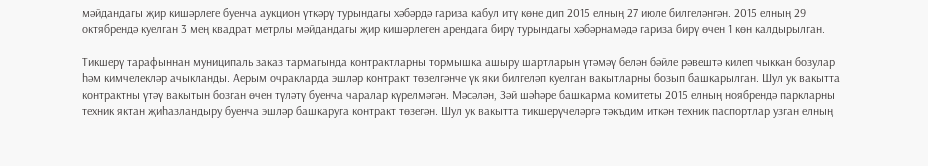мәйдандагы җир кишәрлеге буенча аукцион үткәрү турындагы хәбәрдә гариза кабул итү көне дип 2015 елның 27 июле билгеләнгән. 2015 елның 29 октябрендә куелган 3 мең квадрат метрлы мәйдандагы җир кишәрлеген арендага бирү турындагы хәбәрнамәдә гариза бирү өчен 1 көн калдырылган.

Тикшерү тарафыннан муниципаль заказ тармагында контрактларны тормышка ашыру шартларын үтәмәү белән бәйле рәвештә килеп чыккан бозулар һәм кимчелекләр ачыкланды. Аерым очракларда эшләр контракт төзелгәнче үк яки билгеләп куелган вакытларны бозып башкарылган. Шул ук вакытта контрактны үтәү вакытын бозган өчен түләтү буенча чаралар күрелмәгән. Мәсәлән, Зәй шәһәре башкарма комитеты 2015 елның ноябрендә паркларны техник яктан җиһазландыру буенча эшләр башкаруга контракт төзегән. Шул ук вакытта тикшерүчеләргә тәкъдим иткән техник паспортлар узган елның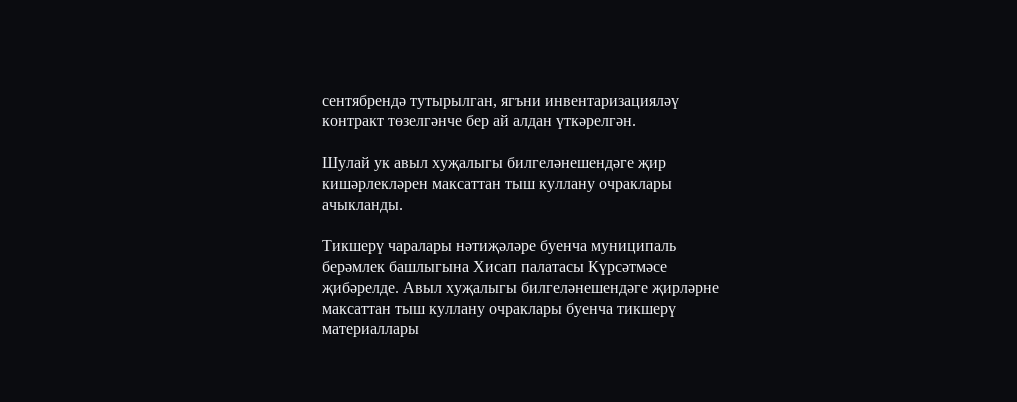сентябрендә тутырылган, ягъни инвентаризацияләү контракт төзелгәнче бер ай алдан үткәрелгән.

Шулай ук авыл хуҗалыгы билгеләнешендәге җир кишәрлекләрен максаттан тыш куллану очраклары ачыкланды.

Тикшерү чаралары нәтиҗәләре буенча муниципаль берәмлек башлыгына Хисап палатасы Күрсәтмәсе җибәрелде. Авыл хуҗалыгы билгеләнешендәге җирләрне максаттан тыш куллану очраклары буенча тикшерү материаллары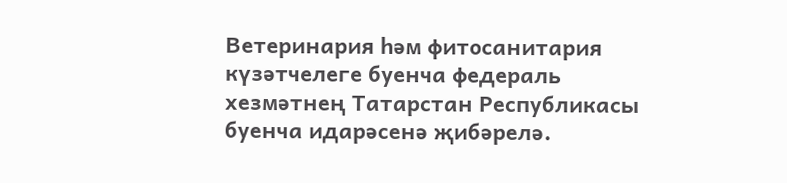Ветеринария һәм фитосанитария күзәтчелеге буенча федераль хезмәтнең Татарстан Республикасы буенча идарәсенә җибәрелә.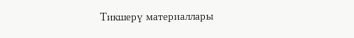Тикшерү материаллары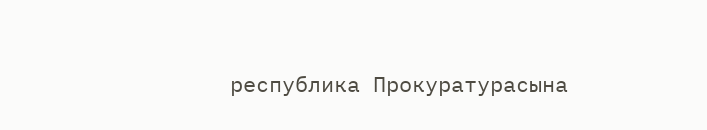республика Прокуратурасына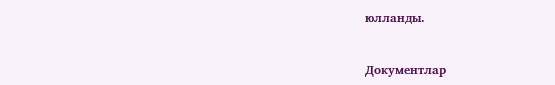юлланды.



Документлар